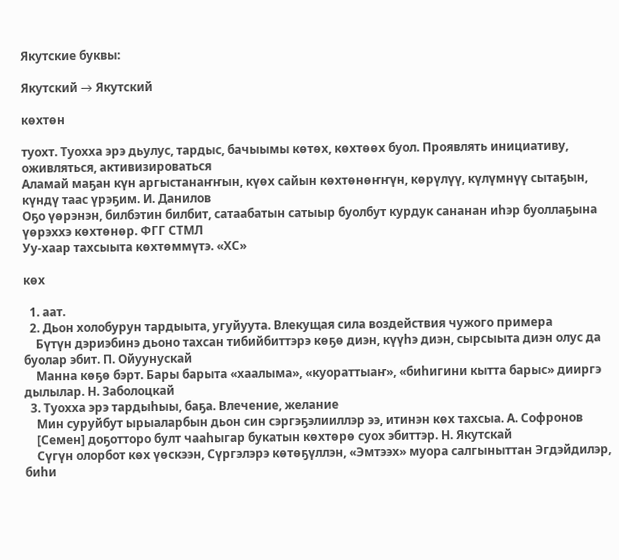Якутские буквы:

Якутский → Якутский

көхтөн

туохт. Туохха эрэ дьулус, тардыс, бачыымы көтөх, көхтөөх буол. Проявлять инициативу, оживляться, активизироваться
Аламай маҕан күн аргыстанаҥҥын, күөх сайын көхтөнөҥҥүн, көрүлүү, күлүмнүү сытаҕын, күндү таас үрэҕим. И. Данилов
Оҕо үөрэнэн, билбэтин билбит, сатаабатын сатыыр буолбут курдук сананан иһэр буоллаҕына үөрэххэ көхтөнөр. ФГГ СТМЛ
Уу-хаар тахсыыта көхтөммүтэ. «ХС»

көх

  1. аат.
  2. Дьон холобурун тардыыта, угуйуута. Влекущая сила воздействия чужого примера
    Бүтүн дэриэбинэ дьоно тахсан тибийбиттэрэ көҕө диэн, күүһэ диэн, сырсыыта диэн олус да буолар эбит. П. Ойуунускай
    Манна көҕө бэрт. Бары барыта «хаалыма», «куораттыаҥ», «биһигини кытта барыс» дииргэ дылылар. Н. Заболоцкай
  3. Туохха эрэ тардыһыы, баҕа. Влечение, желание
    Мин суруйбут ырыаларбын дьон син сэргэҕэлииллэр ээ, итинэн көх тахсыа. А. Софронов
    [Семен] доҕотторо булт чааһыгар букатын көхтөрө суох эбиттэр. Н. Якутскай
    Сүгүн олорбот көх үөскээн, Сүргэлэрэ көтөҕүллэн, «Эмтээх» муора салгыныттан Эгдэйдилэр, биһи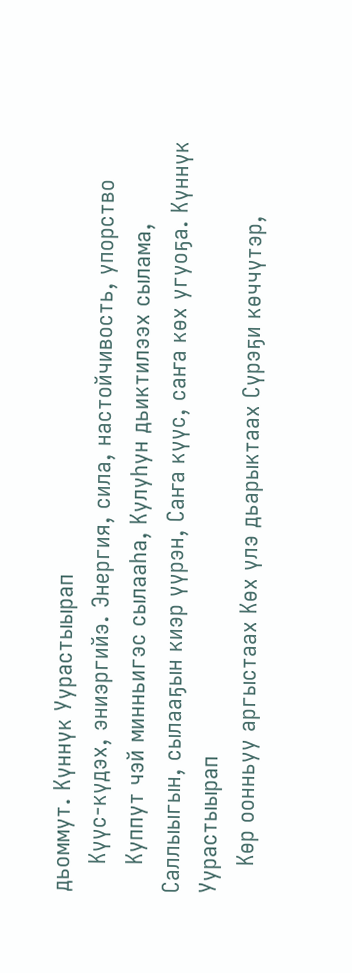дьоммут. Күннүк Уурастыырап
    Күүс-күдэх, эниэргийэ. Энергия, сила, настойчивость, упорство
    Куппут чэй минньигэс сылааһа, Кулуһун дьиктилээх сылама, Саллыыгын, сылааҕын киэр үүрэн, Саҥа күүс, саҥа көх угуоҕа. Күннүк Уурастыырап
    Көр оонньуу аргыстаах Көх үлэ дьарыктаах Сүрэҕи көччүтэр,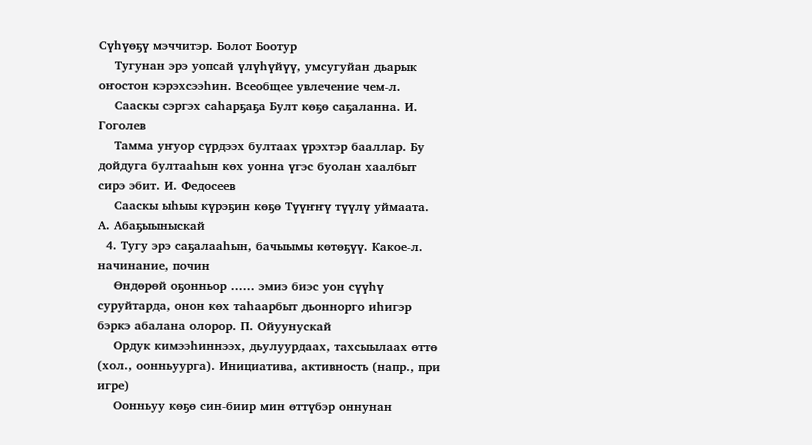Сүһүөҕү мэччитэр. Болот Боотур
    Тугунан эрэ уопсай үлүһүйүү, умсугуйан дьарык оҥостон кэрэхсээһин. Всеобщее увлечение чем-л.
    Сааскы сэргэх саһарҕаҕа Булт көҕө саҕаланна. И. Гоголев
    Тамма уҥуор сүрдээх бултаах үрэхтэр бааллар. Бу дойдуга бултааһын көх уонна үгэс буолан хаалбыт сирэ эбит. И. Федосеев
    Сааскы ыһыы күрэҕин көҕө Түүҥҥү түүлү уймаата. А. Абаҕыыныскай
  4. Тугу эрэ саҕалааһын, бачыымы көтөҕүү. Какое-л. начинание, почин
    Өндөрөй оҕонньор …… эмиэ биэс уон сүүһү суруйтарда, онон көх таһаарбыт дьоннорго иһигэр бэркэ абалана олорор. П. Ойуунускай
    Ордук кимээһиннээх, дьулуурдаах, тахсыылаах өттө (хол., оонньуурга). Инициатива, активность (напр., при игре)
    Оонньуу көҕө син-биир мин өттүбэр оннунан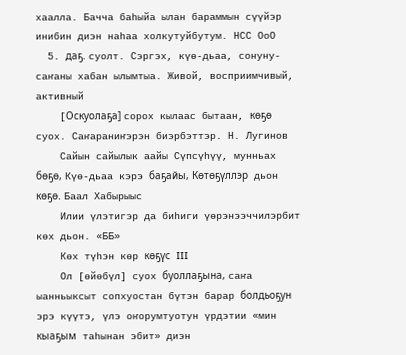хаалла. Бачча баһыйа ылан бараммын сүүйэр инибин диэн наһаа холкутуйбутум. НСС ОоО
  5. даҕ. суолт. Сэргэх, күө-дьаа, сонуну-саҥаны хабан ылымтыа. Живой, восприимчивый, активный
    [Оскуолаҕа] сорох кылаас бытаан, көҕө суох. Саҥараниҥэрэн биэрбэттэр. Н. Лугинов
    Сайын сайылык аайы Сүпсүһүү, мунньах бөҕө, Күө-дьаа кэрэ баҕайы, Көтөҕүллэр дьон көҕө. Баал Хабырыыс
    Илии үлэтигэр да биһиги үөрэнээччилэрбит көх дьон. «ББ»
    Көх түһэн көр көҕүс III
    Ол [өйөбүл] суох буоллаҕына, саҥа ыанньыксыт сопхуостан бүтэн барар болдьоҕун эрэ күүтэ, үлэ оҥорумтуотун үрдэтии «мин кыаҕым таһынан эбит» диэн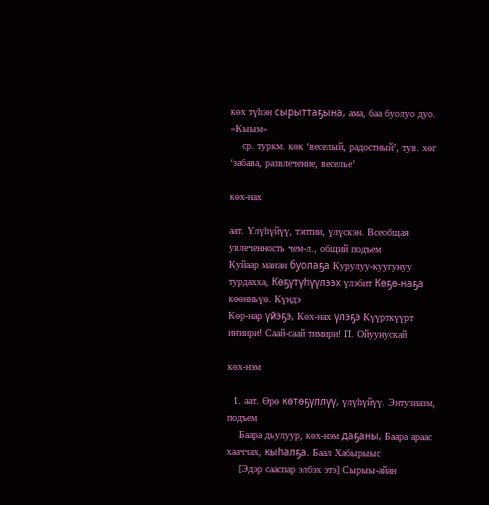көх түһэн сырыттаҕына, ама, баа буолуо дуо. «Кыым»
    ср. туркм. көк ‘веселый, радостный’, тув. хөг ‘забава, развлечение, веселье’

көх-нах

аат. Үлүһүйүү, тэптии, үлүскэн. Всеобщая увлеченность чем-л., общий подъем
Куйаар маҥан буолаҕа Курулуу-куугунуу турдахха, Көҕүтүһүүлээх үлэбит Көҕө-наҕа көөнньүө. Күндэ
Көр-нар үйэҕэ, Көх-нах үлэҕэ Күүрткүүрт иҥиири! Саай-саай тимири! П. Ойуунускай

көх-нэм

  1. аат. Өрө көтөҕүллүү, үлүһүйүү. Энтузиазм, подъем
    Баара дьулуур, көх-нэм даҕаны, Баара араас хааччах, кыһалҕа. Баал Хабырыыс
    [Эдэр сааспар элбэх этэ] Сырыы-айан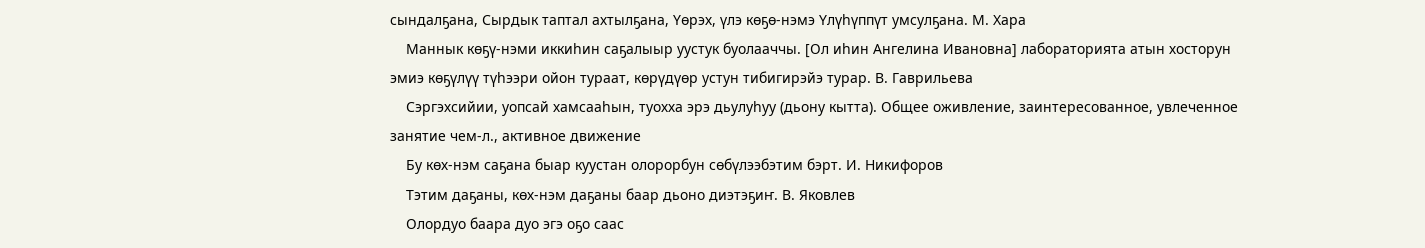сындалҕана, Сырдык таптал ахтылҕана, Үөрэх, үлэ көҕө-нэмэ Үлүһүппүт умсулҕана. М. Хара
    Маннык көҕү-нэми иккиһин саҕалыыр уустук буолааччы. [Ол иһин Ангелина Ивановна] лабораторията атын хосторун эмиэ көҕүлүү түһээри ойон тураат, көрүдүөр устун тибигирэйэ турар. В. Гаврильева
    Сэргэхсийии, уопсай хамсааһын, туохха эрэ дьулуһуу (дьону кытта). Общее оживление, заинтересованное, увлеченное занятие чем-л., активное движение
    Бу көх-нэм саҕана быар куустан олорорбун сөбүлээбэтим бэрт. И. Никифоров
    Тэтим даҕаны, көх-нэм даҕаны баар дьоно диэтэҕиҥ. В. Яковлев
    Олордуо баара дуо эгэ оҕо саас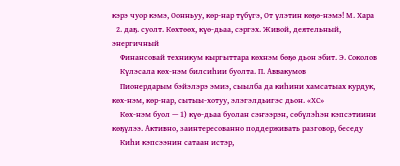кэрэ чуор кэмэ, Оонньуу, көр-нар түбүгэ, От үлэтин көҕө-нэмэ! М. Хара
  2. даҕ. суолт. Көхтөөх, күө-дьаа, сэргэх. Живой, деятельный, энергичный
    Финансовай техникум кыргыттара көхнэм бөҕө дьон эбит. Э. Соколов
    Күлэсала көх-нэм билсиһии буолта. П. Аввакумов
    Пионердарым бэйэлэрэ эмиэ, сыылба да киһини хамсатыах курдук, көх-нэм, көр-нар, сытыы-хотуу, элэгэлдьигэс дьон. «ХС»
    Көх-нэм буол — 1) күө-дьаа буолан сэҥээрэн, сөбүлэһэн кэпсэтиини көҕүлээ. Активно, заинтересованно поддерживать разговор, беседу
    Киһи кэпсээнин сатаан истэр,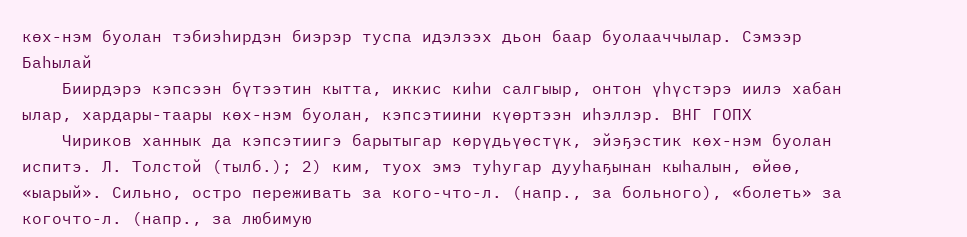көх-нэм буолан тэбиэһирдэн биэрэр туспа идэлээх дьон баар буолааччылар. Сэмээр Баһылай
    Биирдэрэ кэпсээн бүтээтин кытта, иккис киһи салгыыр, онтон үһүстэрэ иилэ хабан ылар, хардары-таары көх-нэм буолан, кэпсэтиини күөртээн иһэллэр. ВНГ ГОПХ
    Чириков ханнык да кэпсэтиигэ барытыгар көрүдьүөстүк, эйэҕэстик көх-нэм буолан испитэ. Л. Толстой (тылб.); 2) ким, туох эмэ туһугар дууһаҕынан кыһалын, өйөө, «ыарый». Сильно, остро переживать за кого-что-л. (напр., за больного), «болеть» за когочто-л. (напр., за любимую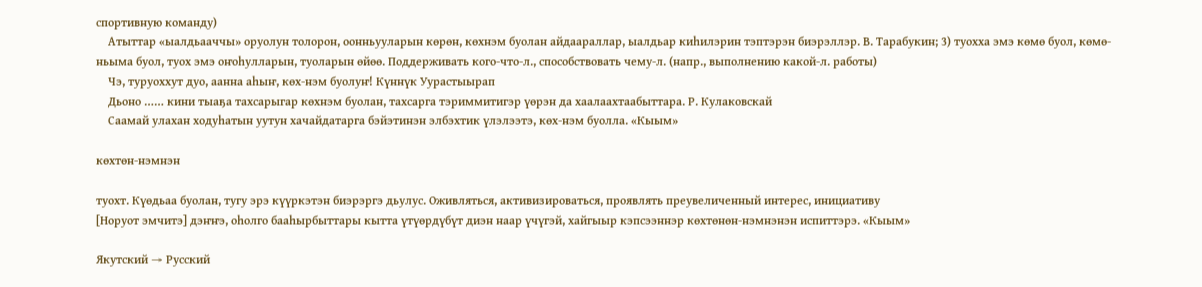спортивную команду)
    Атыттар «ыалдьааччы» оруолун толорон, оонньууларын көрөн, көхнэм буолан айдаараллар, ыалдьар киһилэрин тэптэрэн биэрэллэр. В. Тарабукин; 3) туохха эмэ көмө буол, көмө-ньыма буол, туох эмэ оҥоһулларын, туоларын өйөө. Поддерживать кого-что-л., способствовать чему-л. (напр., выполнению какой-л. работы)
    Чэ, туруоххут дуо, аанна аһыҥ, көх-нэм буолуҥ! Күннүк Уурастыырап
    Дьоно …… кини тыаҕа тахсарыгар көхнэм буолан, тахсарга тэриммитигэр үөрэн да хаалаахтаабыттара. Р. Кулаковскай
    Саамай улахан ходуһатын уутун хачайдатарга бэйэтинэн элбэхтик үлэлээтэ, көх-нэм буолла. «Кыым»

көхтөн-нэмнэн

туохт. Күөдьаа буолан, тугу эрэ күүркэтэн биэрэргэ дьулус. Оживляться, активизироваться, проявлять преувеличенный интерес, инициативу
[Норуот эмчитэ] дэҥҥэ, оһолго бааһырбыттары кытта үтүөрдүбүт диэн наар үчүгэй, хайгыыр кэпсээннэр көхтөнөн-нэмнэнэн испиттэрэ. «Кыым»

Якутский → Русский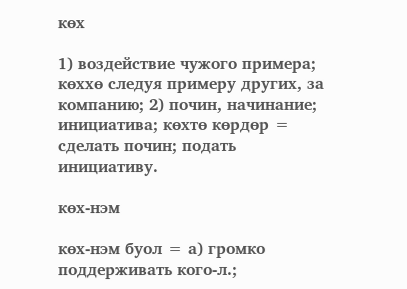көх

1) воздействие чужого примера; көххө следуя примеру других, за компанию; 2) почин, начинание; инициатива; көхтө көрдөр = сделать почин; подать инициативу.

көх-нэм

көх-нэм буол = а) громко поддерживать кого-л.;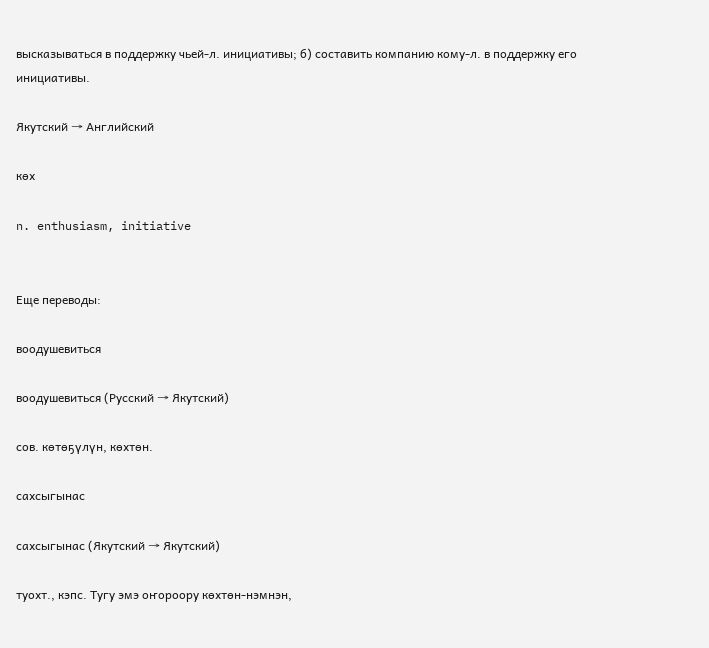высказываться в поддержку чьей-л. инициативы; б) составить компанию кому-л. в поддержку его инициативы.

Якутский → Английский

көх

n. enthusiasm, initiative


Еще переводы:

воодушевиться

воодушевиться (Русский → Якутский)

сов. көтөҕүлүн, көхтөн.

сахсыгынас

сахсыгынас (Якутский → Якутский)

туохт., кэпс. Тугу эмэ оҥороору көхтөн-нэмнэн,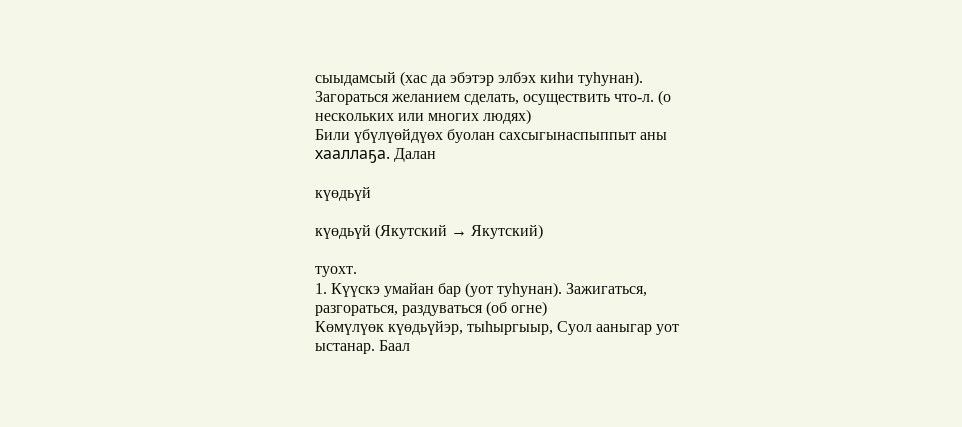сыыдамсый (хас да эбэтэр элбэх киһи туһунан). Загораться желанием сделать, осуществить что-л. (о нескольких или многих людях)
Били үбүлүөйдүөх буолан сахсыгынаспыппыт аны хааллаҕа. Далан

күөдьүй

күөдьүй (Якутский → Якутский)

туохт.
1. Күүскэ умайан бар (уот туһунан). Зажигаться, разгораться, раздуваться (об огне)
Көмүлүөк күөдьүйэр, тыһыргыыр, Суол ааныгар уот ыстанар. Баал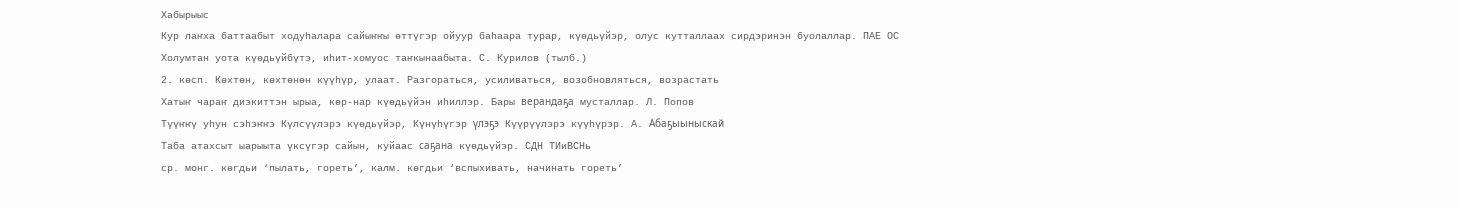Хабырыыс
Кур лаҥха баттаабыт ходуһалара сайыҥҥы өттүгэр ойуур баһаара турар, күөдьүйэр, олус кутталлаах сирдэринэн буолаллар. ПАЕ ОС
Холумтан уота күөдьүйбүтэ, иһит-хомуос таҥкынаабыта. С. Курилов (тылб.)
2. көсп. Көхтөн, көхтөнөн күүһүр, улаат. Разгораться, усиливаться, возобновляться, возрастать
Хатыҥ чараҥ диэкиттэн ырыа, көр-нар күөдьүйэн иһиллэр. Бары верандаҕа мусталлар. Л. Попов
Түүҥҥү уһун сэһэҥҥэ Күлсүүлэрэ күөдьүйэр, Күнүһүгэр үлэҕэ Күүрүүлэрэ күүһүрэр. А. Абаҕыыныскай
Таба атахсыт ыарыыта үксүгэр сайын, куйаас саҕана күөдьүйэр. СДН ТИиВСНь
ср. монг. көгдьи ‘пылать, гореть’, калм. көгдьи ‘вспыхивать, начинать гореть’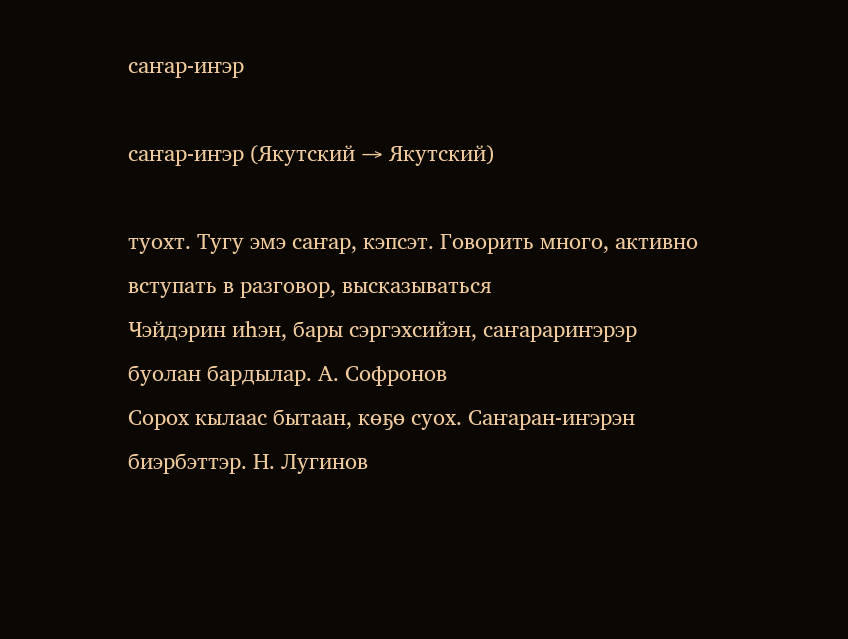саҥар-иҥэр

саҥар-иҥэр (Якутский → Якутский)

туохт. Тугу эмэ саҥар, кэпсэт. Говорить много, активно вступать в разговор, высказываться
Чэйдэрин иһэн, бары сэргэхсийэн, саҥарариҥэрэр буолан бардылар. А. Софронов
Сорох кылаас бытаан, көҕө суох. Саҥаран-иҥэрэн биэрбэттэр. Н. Лугинов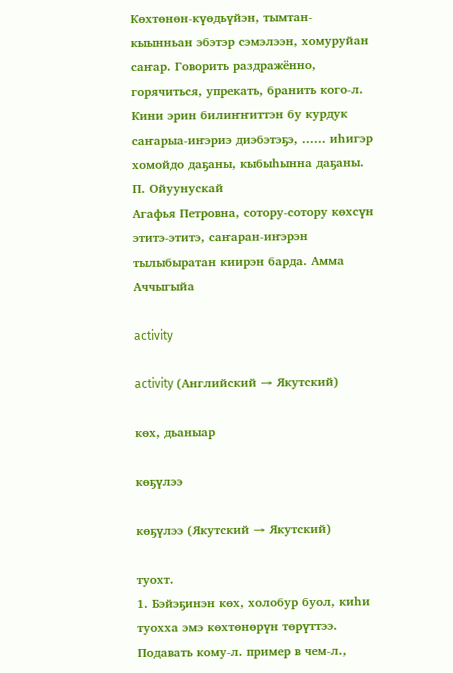Көхтөнөн-күөдьүйэн, тымтан-кыынньан эбэтэр сэмэлээн, хомуруйан саҥар. Говорить раздражённо, горячиться, упрекать, бранить кого-л.
Кини эрин билиҥҥиттэн бу курдук саҥарыа-иҥэриэ диэбэтэҕэ, …… иһигэр хомойдо даҕаны, кыбыһынна даҕаны. П. Ойуунускай
Агафья Петровна, сотору-сотору көхсүн этитэ-этитэ, саҥаран-иҥэрэн тылыбыратан киирэн барда. Амма Аччыгыйа

activity

activity (Английский → Якутский)

көх, дьаныар

көҕүлээ

көҕүлээ (Якутский → Якутский)

туохт.
1. Бэйэҕинэн көх, холобур буол, киһи туохха эмэ көхтөнөрүн төрүттээ. Подавать кому-л. пример в чем-л.,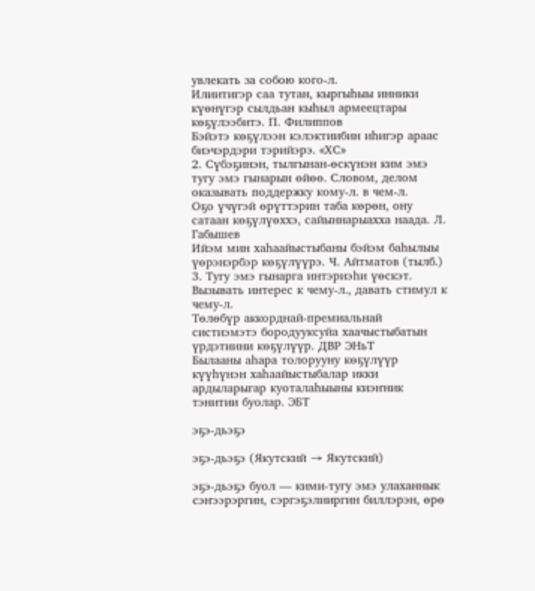увлекать за собою кого-л.
Илиитигэр саа тутан, кыргыһыы инники күөнүгэр сылдьан кыһыл армеецтары көҕүлээбитэ. П. Филиппов
Бэйэтэ көҕүлээн кэлэктиибин иһигэр араас биэчэрдэри тэрийэрэ. «ХС»
2. Сүбэҕинэн, тылгынан-өскүнэн ким эмэ тугу эмэ гынарын өйөө. Словом, делом оказывать поддержку кому-л. в чем-л.
Оҕо үчүгэй өрүттэрин таба көрөн, ону сатаан көҕүлүөххэ, сайыннарыахха наада. Л. Габышев
Ийэм мин хаһаайыстыбаны бэйэм баһылыы үөрэнэрбэр көҕүлүүрэ. Ч. Айтматов (тылб.)
3. Тугу эмэ гынарга интэриэһи үөскэт. Вызывать интерес к чему-л., давать стимул к чему-л.
Төлөбүр аккорднай-премиальнай систиэмэтэ бородууксуйа хаачыстыбатын үрдэтиини көҕүлүүр. ДВР ЭНьТ
Былааны аһара толорууну көҕүлүүр күүһүнэн хаһаайыстыбалар икки ардыларыгар куоталаһыыны киэҥник тэнитии буолар. ЭБТ

эҕэ-дьэҕэ

эҕэ-дьэҕэ (Якутский → Якутский)

эҕэ-дьэҕэ буол — кими-тугу эмэ улаханнык сэҥээрэргин, сэргэҕэлииргин биллэрэн, өрө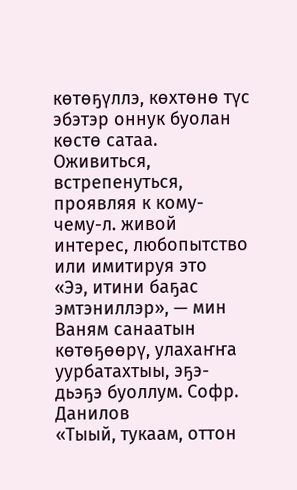көтөҕүллэ, көхтөнө түс эбэтэр оннук буолан көстө сатаа. Оживиться, встрепенуться, проявляя к кому-чему-л. живой интерес, любопытство или имитируя это
«Ээ, итини баҕас эмтэниллэр», — мин Ваням санаатын көтөҕөөрү, улахаҥҥа уурбатахтыы, эҕэ-дьэҕэ буоллум. Софр. Данилов
«Тыый, тукаам, оттон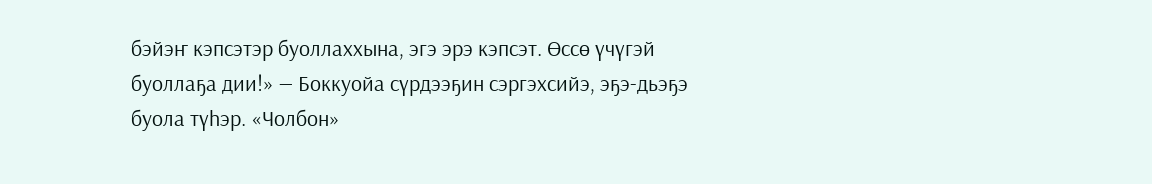бэйэҥ кэпсэтэр буоллаххына, эгэ эрэ кэпсэт. Өссө үчүгэй буоллаҕа дии!» — Боккуойа сүрдээҕин сэргэхсийэ, эҕэ-дьэҕэ буола түһэр. «Чолбон»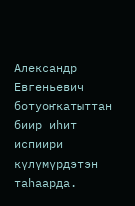Александр Евгеньевич ботуоҥкатыттан биир иһит испиири күлүмүрдэтэн таһаарда.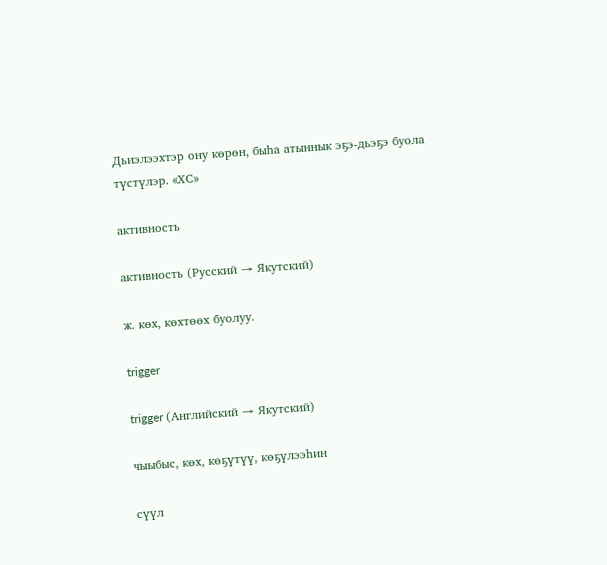Дьиэлээхтэр ону көрөн, быһа атыннык эҕэ-дьэҕэ буола түстүлэр. «ХС»

активность

активность (Русский → Якутский)

ж. көх, көхтөөх буолуу.

trigger

trigger (Английский → Якутский)

чыыбыс, көх, көҕүтүү, көҕүлээһин

сүүл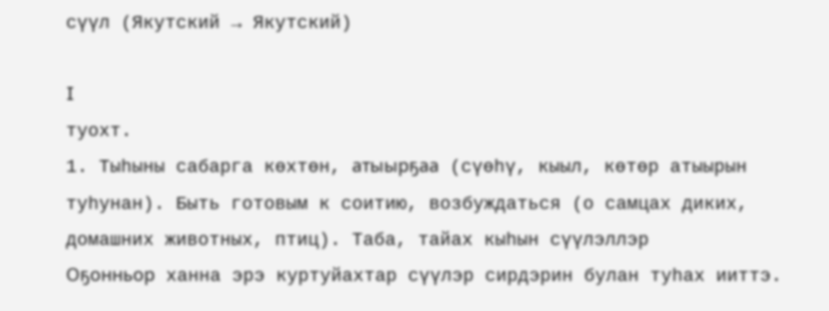сүүл (Якутский → Якутский)

I
туохт.
1. Тыһыны сабарга көхтөн, атыырҕаа (сүөһү, кыыл, көтөр атыырын туһунан). Быть готовым к соитию, возбуждаться (о самцах диких, домашних животных, птиц). Таба, тайах кыһын сүүлэллэр
Оҕонньор ханна эрэ куртуйахтар сүүлэр сирдэрин булан туһах ииттэ.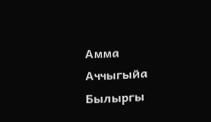Амма Аччыгыйа
Былыргы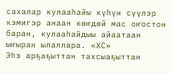сахалар кулааһайы күһүн сүүлэр кэмигэр анаан көҥдөй мас оҥостон баран, кулааһайдыы айаатаан ыҥыран ылаллара. «ХС»
Эһэ арҕаҕыттан тахсыаҕыттан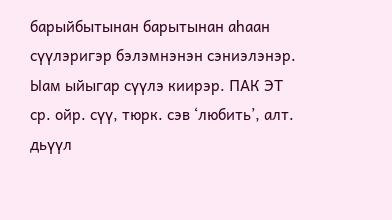барыйбытынан барытынан аһаан сүүлэригэр бэлэмнэнэн сэниэлэнэр. Ыам ыйыгар сүүлэ киирэр. ПАК ЭТ
ср. ойр. сүү, тюрк. сэв ‘любить’, алт. дьүүл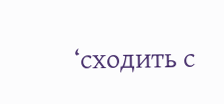‘сходить с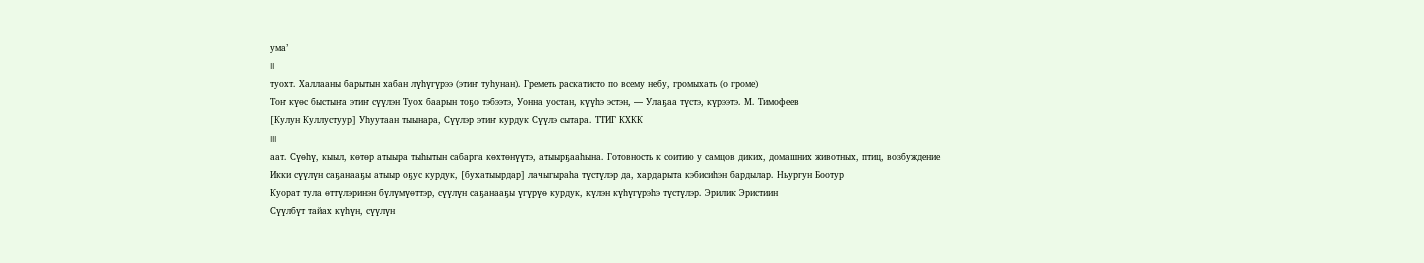ума’
II
туохт. Халлааны барытын хабан лүһүгүрээ (этиҥ туһунан). Греметь раскатисто по всему небу, громыхать (о громе)
Тоҥ күөс быстыҥа этиҥ сүүлэн Туох баарын тоҕо тэбээтэ, Уонна уостан, күүһэ эстэн, — Улаҕаа түстэ, күрээтэ. М. Тимофеев
[Кулун Куллустуур] Уһуутаан тыынара, Сүүлэр этиҥ курдук Сүүлэ сытара. ТТИГ КХКК
III
аат. Сүөһү, кыыл, көтөр атыыра тыһытын сабарга көхтөнүүтэ, атыырҕааһына. Готовность к соитию у самцов диких, домашних животных, птиц, возбуждение
Икки сүүлүн саҕанааҕы атыыр оҕус курдук, [бухатыырдар] лачыгыраһа түстүлэр да, хардарыта кэбисиһэн бардылар. Ньургун Боотур
Куорат тула өттүлэринэн бүлүмүөттэр, сүүлүн саҕанааҕы үгүрүө курдук, күлэн күһүгүрэһэ түстүлэр. Эрилик Эристиин
Сүүлбүт тайах күһүн, сүүлүн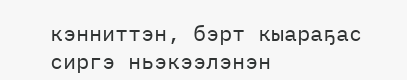кэнниттэн, бэрт кыараҕас сиргэ ньэкээлэнэн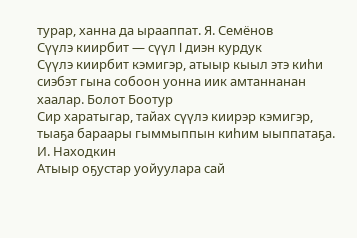турар, ханна да ырааппат. Я. Семёнов
Сүүлэ киирбит — сүүл I диэн курдук
Сүүлэ киирбит кэмигэр, атыыр кыыл этэ киһи сиэбэт гына собоон уонна иик амтаннанан хаалар. Болот Боотур
Сир харатыгар, тайах сүүлэ киирэр кэмигэр, тыаҕа бараары гыммыппын киһим ыыппатаҕа. И. Находкин
Атыыр оҕустар уойуулара сай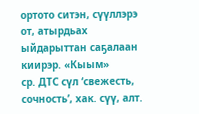ортото ситэн, сүүллэрэ от, атырдьах ыйдарыттан саҕалаан киирэр. «Кыым»
ср. ДТС сүл ‘свежесть, сочность’, хак. сүү, алт.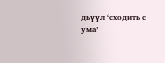дьүүл ‘сходить с ума’